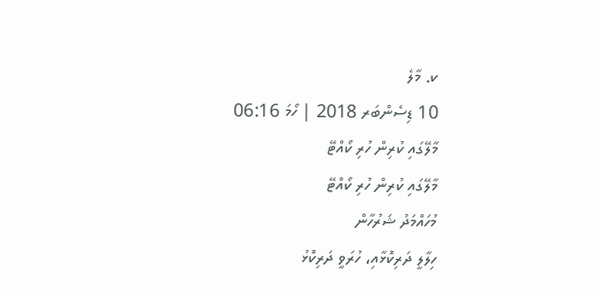ކ. މާލެ
10 ޑިސެންބަރ 2018 | ހޯމަ 06:16
މާލޭގައި ކުރިން ހުރި ކޯއްޓޭ
މާލޭގައި ކުރިން ހުރި ކޯއްޓޭ
މުހައްމަދު ޝަރުހާން
ހިލާލީ ދަރިކޮޅާއި، ހުރަވީ ދަރިކޮޅު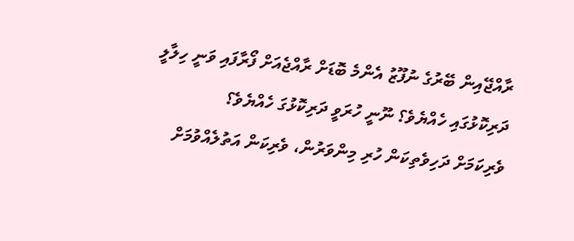ރާއްޖޭއިން ބޭރުގެ ނުފޫޒު އެންމެ ބޮޑަށް ރާއްޖެއަށް ފޯރާފައި ވަނީ ހިލާލީ ދަރިކޮޅުގައި ހެއްޔެވެ؟ ނޫނީ ހުރަވީ ދަރިކޮޅުގަ ހެއްޔެވެ؟
ވެރިކަމަށް ދަހިވެތިކަން ހުރި މިންވަރުން، ވެރިކަން އަތުލެއްވުމަށް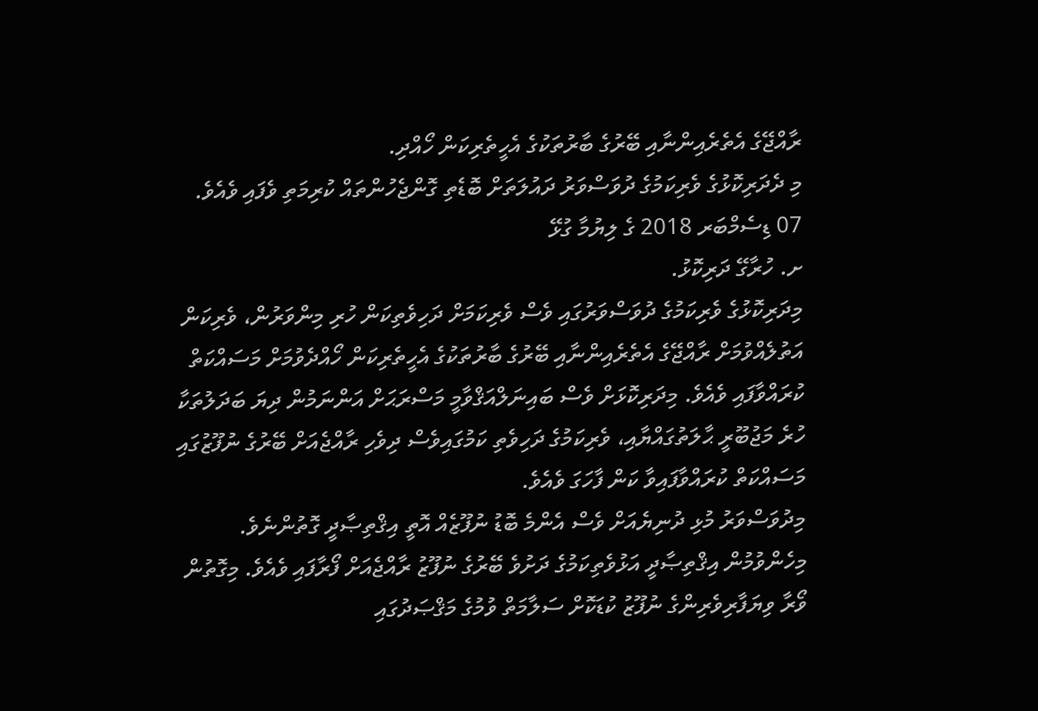ރާއްޖޭގެ އެތެރެއިންނާއި ބޭރުގެ ބާރުތަކުގެ އެހީތެރިކަން ހޯއްދި.
މި ދެދަރިކޮޅުގެ ވެރިކަމުގެ ދުވަސްވަރު ދައުލަތަށް ބޮޑެތި ގޮންޖެހުންތައް ކުރިމަތި ވެފައި ވެއެވެ.
07 ޑިސެމްބަރ 2018 ގެ ލިޔުމާ ގުޅޭ
ށ. ހުރާގޭ ދަރިކޮޅު.
މިދަރިކޮޅުގެ ވެރިކަމުގެ ދުވަސްވަރުގައި ވެސް ވެރިކަމަށް ދަހިވެތިކަން ހުރި މިންވަރުން، ވެރިކަން އަތުލެއްވުމަށް ރާއްޖޭގެ އެތެރެއިންނާއި ބޭރުގެ ބާރުތަކުގެ އެހީތެރިކަން ހޯއްދެވުމަށް މަސައްކަތް ކުރައްވާފައި ވެއެވެ. މިދަރިކޮޅަށް ވެސް ބައިނަލްއަޤްވާމީ މަސްރަޙަށް އަންނަމުން ދިޔަ ބަދަލުތަކާ ހުރެ މަޖުބޫރީ ޙާލަތުގައްޔާއި، ވެރިކަމުގެ ދަހިވެތި ކަމުގައިވެސް ދިވެހި ރާއްޖެއަށް ބޭރުގެ ނުފޫޒުގައި މަސައްކަތް ކުރައްވާފައިވާ ކަން ފާހަގަ ވެއެވެ.
މިދުވަސްވަރު މުޅި ދުނިޔެއަށް ވެސް އެންމެ ބޮޑު ނުފޫޒެއް އޮތީ އިޤްތިޞާދީ ގޮތުންނެވެ. މިހެންވުމުން އިޤްތިޞާދީ އަޅުވެތިކަމުގެ ދަށުވެ ބޭރުގެ ނުފޫޒު ރާއްޖެއަށް ފޯރާފައި ވެއެވެ. މިގޮތުން ވޯރާ ވިޔަފާރިވެރިންގެ ނުފޫޒު ކުޑަކޮށް ސަލާމަތް ވުމުގެ މަޤްޞަދުގައި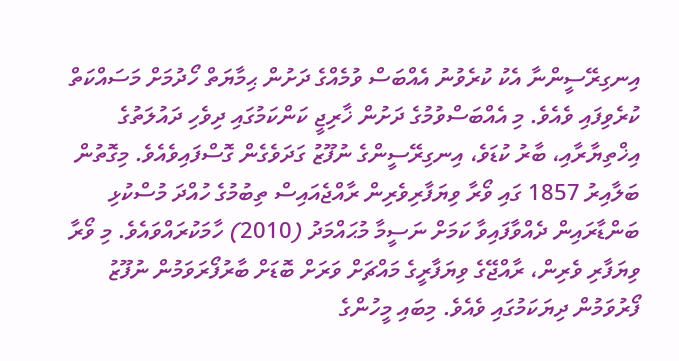އިނގިރޭސީންނާ އެކު ކުރެވުނު އެއްބަސް ވުމެއްގެ ދަށުން ޙިމާޔަތް ހޯދުމަށް މަސައްކަތް ކުރެވިފައި ވެއެވެ. މި އެއްބަސްވުމުގެ ދަށުން ޚާރިޖީ ކަންކަމުގައި ދިވެހި ދައުލަތުގެ އިޚްތިޔާރާއި، ބާރު ކުޑަވެ، އިނގިރޭސީންގެ ނުފޫޒު ގަދަވެގެން ގޮސްފައިވެއެވެ. މިގޮތުން ބަލާއިރު 1857 ގައި ވޯރާ ވިޔަފާރިވެރިން ރާއްޖެއައިސް ތިބުމުގެ ހުއްދަ މުސްކުޅި ބަންޑާރައިން ދެއްވާފައިވާ ކަމަށް ނަސީމާ މުޙައްމަދު (2010) ހާމަކުރައްވައެވެ. މި ވޯރާ ވިޔަފާރި ވެރިން، ރާއްޖޭގެ ވިޔަފާރީގެ މައްޗަށް ވަރަށް ބޮޑަށް ބާރުފޯރަވަމުން ނުފޫޒު ފޯރުވަމުން ދިޔަކަމުގައި ވެއެވެ. މިބައި މީހުންގެ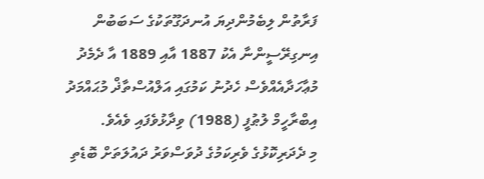ފަރާތުން ލިބެމުންދިޔަ އުނދަގޫތަކުގެ ސަބަބުން އިނގިރޭސީންނާ އެކު 1887 އާއި 1889 އާ ދެމެދު  މުޢާހަދާއެއްވެސް ހެދުނު ކަމުގައި އަލްއުސްތާޛް މުޙައްމަދު އިބްރާހީމް ލުޠުފީ (1988) ވިދާޅުވެފައި ވެއެވެ.
މި ދެދަރިކޮޅުގެ ވެރިކަމުގެ ދުވަސްވަރު ދައުލަތަށް ބޮޑެތި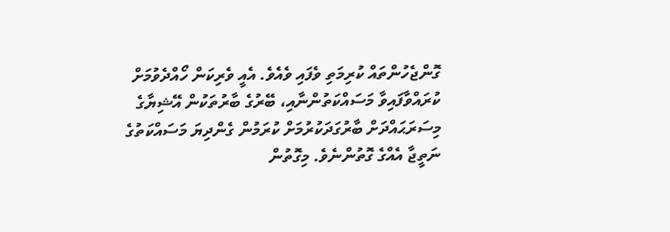ގޮންޖެހުންތައް ކުރިމަތި ވެފައި ވެއެވެ. އެއީ ވެރިކަން ހޯއްދެވުމަށް ކުރައްވާފައިވާ މަސައްކަތުންނާއި، ބޭރުގެ ބާރުތަކުން އޭޝިޔާގެ މިސަރަޙައްދަށް ބާރުގަދަކުރުމަށް ކުރަމުން ގެންދިޔަ މަސައްކަތުގެ ނަތީޖާ އެއްގެ ގޮތުންނެވެ. މިގޮތުން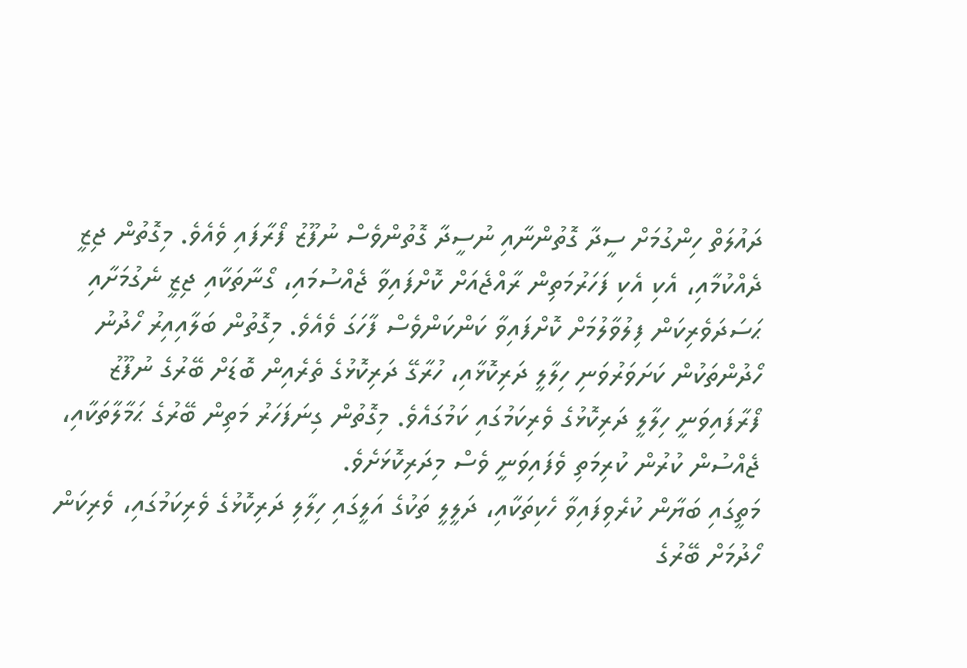ދައުލަތް ހިންގުމަށް ސީދާ ގޮތުންނާއި ނުސީދާ ގޮތުންވެސް ނުފޫޒު ފޯރާފައި ވެއެވެ. މިގޮތުން ޖިޒީ ދެއްކުމާއި، އެކި އެކި ފަހަރުމަތިން ރާއްޖެއަށް ކޮށްފައިވާ ޖެއްސުމައި، ގޯނާތަކާއި ޖިޒީ ނެގުމަށާއި ޙަސަދަވެރިކަން ފިލުވާލުމަށް ކޮށްފައިވާ ކަންކަންވެސް ފާހަގަ ވެއެވެ. މިގޮތުން ބަލާއިއިރު ހޯދުނު ހޯދުންތަކުން ކަށަވަރުވަނި ހިލާލީ ދަރިކޮޅާއި، ހުރާގޭ ދަރިކޮޅުގެ ތެރެއިން ބޮޑަށް ބޭރުގެ ނުފޫޒު ފޯރާފައިވަނީ ހިލާލީ ދަރިކޮޅުގެ ވެރިކަމުގައި ކަމުގައެވެ. މިގޮތުން ގިނަފަހަރު މަތިން ބޭރުގެ ޙަމާލާތަކާއި، ޖެއްސުން ކުރުން ކުރިމަތި ވެފައިވަނީ ވެސް މިދަރިކޮޅަށެވެ.
މަތީގައި ބަޔާން ކުރެވިފައިވާ ހެކިތަކާއި، ދަލީލީ ތަކުގެ އަލީގައި ހިލާލި ދަރިކޮޅުގެ ވެރިކަމުގައި، ވެރިކަން ހޯދުމަށް ބޭރުގެ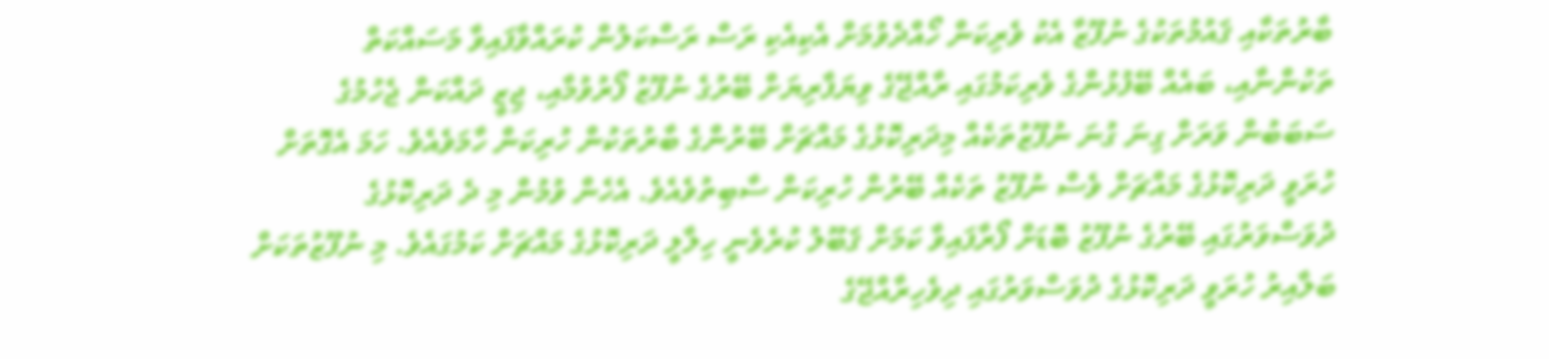ބާރުތަކާއި ޤައުމުތަކުގެ ނުފޫޒާ އެކު ވެރިކަން ހޯއްދެވުމަށް އެކިއެކި ރަސް ރަސްކަލުން ކުރައްވާފައިވާ މަސައްކަތް ތަކުންނާއި، ބައެއް ބޭފުޅުންގެ ވެރިކަމުގައި ރާއްޖޭގެ ވިޔަފާރިޔަށް ބޭރުގެ ނުފޫޒު ފޯރުވުމާއި، ޖިޒީ ދައްކަން ޖެހުމުގެ ސަބަބުން ވަރަށް ގިނަ ގުނަ ނުފޫޒުތަކެއް މިދަރިކޮޅުގެ މައްޗަށް ބޭރުންގެ ބާރުތަކުން ހުރިކަން ހާމަވެއެވެ. ހަމަ އެގޮތަށް ހުރަވީ ދަރިކޮޅުގެ މައްޗަށް ވެސް ނުފޫޒު ތަކެއް ބޭރުން ހުރިކަން ސާބިތުވެއެވެ. އެހެން ވުމުން މި ދެ ދަރިކޮޅުގެ ދުވަސްވަރުގައި ބޭރުގެ ނުފޫޒު ބޮޑަށް ފޯރާފައިވާ ކަމަށް ޤަބޫލު ކުރެވެނީ ހިލާލީ ދަރިކޮޅުގެ މައްޗަށް ކަމުގައެވެ. މި ނުފޫޒުތަކަށް ބަލާއިރު ހުރަވީ ދަރިކޮޅުގެ ދުވަސްވަރުގައި ދިވެހިރާއްޖޭގެ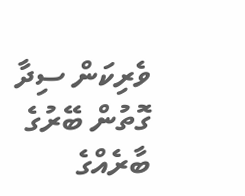ވެރިކަން ސިދާ ގޮތުން ބޭރުގެ ބާރެއްގެ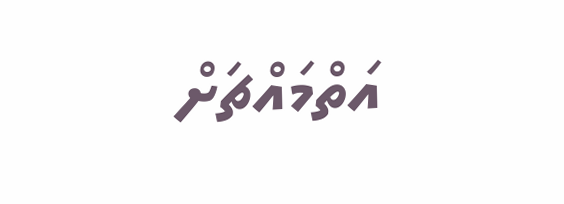އަތްމައްޗަށް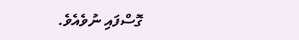ގޮސްފައި ނުވެއެވެ.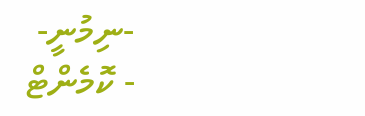-ނިމުނީ-
- ކޮމެންޓް